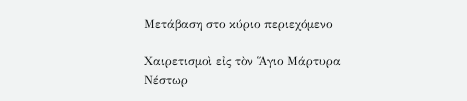Μετάβαση στο κύριο περιεχόμενο

Χαιρετισμοὶ εἰς τὸν Ἅγιο Μάρτυρα Νέστωρ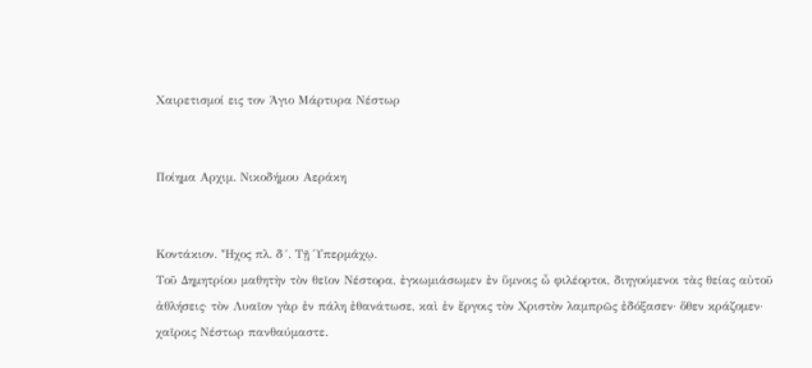Χαιρετισμοί εις τον Άγιο Μάρτυρα Νέστωρ


Ποίημα Αρχιμ. Νικοδήμου Αεράκη


Κοντάκιον. Ἦχος πλ. δ´. Τῇ Ὑπερμάχῳ.
Τοῦ Δημητρίου μαθητὴν τὸν θεῖον Νέστορα, ἐγκωμιάσωμεν ἐν ὕμνοις ὦ φιλέορτοι, διηγούμενοι τὰς θείας αὐτοῦ ἀθλήσεις· τὸν Λυαῖον γὰρ ἐν πάλη ἐθανάτωσε, καὶ ἐν ἔργοις τὸν Χριστὸν λαμπρῶς ἐδόξασεν· ὅθεν κράζομεν· χαῖροις Νέστωρ πανθαύμαστε.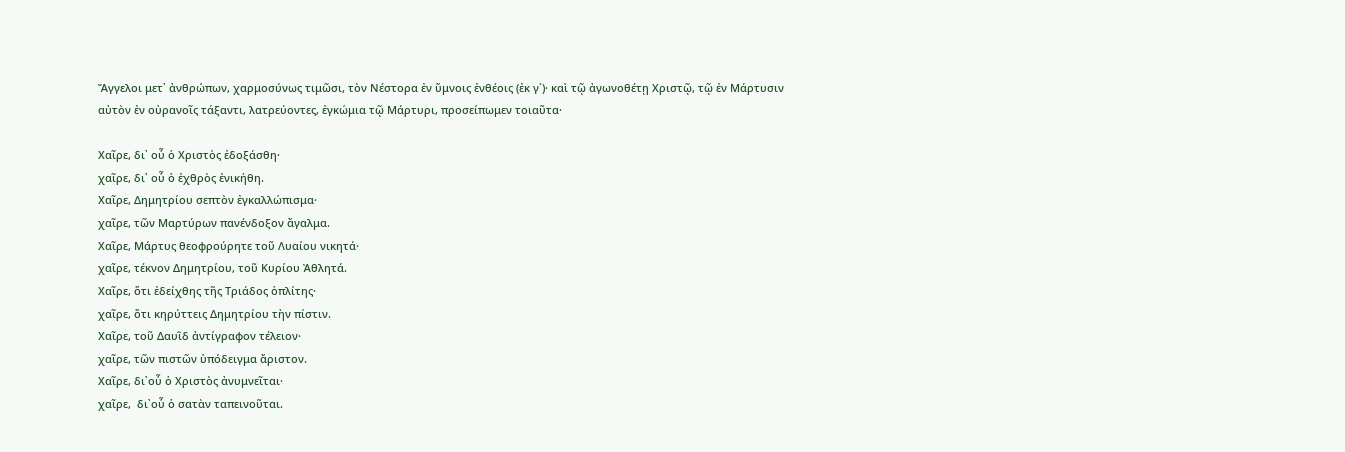Ἄγγελοι μετ᾿ ἀνθρώπων, χαρμοσύνως τιμῶσι, τὸν Νέστορα ἐν ὕμνοις ἐνθέοις (ἐκ γ΄)· καὶ τῷ ἀγωνοθέτῃ Χριστῷ, τῷ ἐν Μάρτυσιν αὐτὸν ἐν οὐρανοῖς τάξαντι, λατρεύοντες, ἐγκώμια τῷ Μάρτυρι, προσείπωμεν τοιαῦτα·

Χαῖρε, δι᾿ οὗ ὁ Χριστὸς ἐδοξάσθη·
χαῖρε, δι᾿ οὗ ὁ ἐχθρὸς ἐνικήθη.
Χαῖρε, Δημητρίου σεπτὸν ἐγκαλλώπισμα·
χαῖρε, τῶν Μαρτύρων πανένδοξον ἄγαλμα.
Χαῖρε, Μάρτυς θεοφρούρητε τοῦ Λυαίου νικητά·
χαῖρε, τέκνον Δημητρίου, τοῦ Κυρίου Ἀθλητά.
Χαῖρε, ὅτι ἐδείχθης τῆς Τριάδος ὁπλίτης·
χαῖρε, ὅτι κηρύττεις Δημητρίου τὴν πίστιν.
Χαῖρε, τοῦ Δαυῒδ ἀντίγραφον τέλειον·
χαῖρε, τῶν πιστῶν ὑπόδειγμα ἄριστον.
Χαῖρε, δι᾿οὗ ὁ Χριστὸς ἀνυμνεῖται·
χαῖρε,  δι᾿οὗ ὁ σατὰν ταπεινοῦται.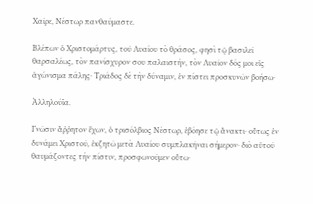Χαῖρε, Νέστωρ πανθαύμαστε.

Βλέπων ὁ Χριστομάρτυς, τοῦ Λυαίου τὸ θράσος, φησὶ τῷ βασιλεῖ θαρσαλέως, τὸν πανίσχυρον σου παλαιστήν, τὸν Λυαῖον δός μοι εἰς ἀγώνισμα πάλης· Τριάδος δὲ τὴν δύναμιν, ἐν πίστει προσκυνῶν βοήσω·

Ἀλληλούϊα.

Γνῶσιν ἄῤῥητον ἔχων, ὁ τρισόλβιος Νέστωρ, ἐβόησε τῷ ἄνακτι· οὕτως ἐν δυνάμει Χριστοῦ, ἐκζητῶ μετὰ Λυαίου συμπλακῆναι σήμερον· διὸ αὐτοῦ θαυμάζοντες τὴν πίστιν, προσφωνοῦμεν οὕτω·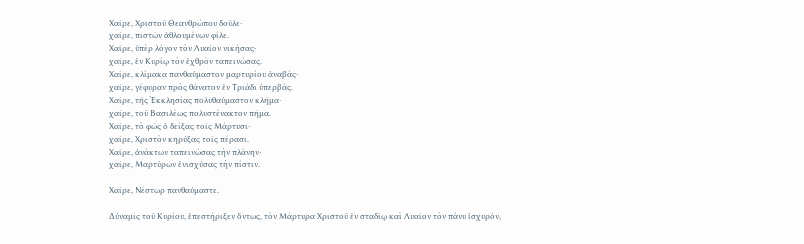Χαῖρε, Χριστοῦ Θεανθρώπου δοῦλε·
χαῖρε, πιστῶν ἀθλουμένων φίλε.
Χαῖρε, ὑπὲρ λόγον τὸν Λυαῖον νικήσας·
χαῖρε, ἐν Κυρίῳ τὸν ἐχθρὸν ταπεινώσας.
Χαῖρε, κλίμακα πανθαύμαστον μαρτυρίου ἀναβάς·
χαῖρε, γέφυραν πρὸς θάνατον ἐν Τριάδι ὑπερβάς.
Χαῖρε, τῆς Ἐκκλησίας πολυθαύμαστον κλῆμα·
χαῖρε, τοῦ Βασιλέως πολυστένακτον πῆμα.
Χαῖρε, τὸ φῶς ὁ δείξας τοῖς Μάρτυσι·
χαῖρε, Χριστὸν κηρύξας τοῖς πέρασι.
Χαῖρε, ἀνάκτων ταπεινώσας τὴν πλάνην·
χαῖρε, Μαρτύρων ἐνισχύσας τὴν πίστιν.

Χαῖρε, Νέστωρ πανθαύμαστε.

Δύναμις τοῦ Κυρίου, ἐπεστήριξεν ὄντως, τὸν Μάρτυρα Χριστοῦ ἐν σταδίῳ καὶ Λυαῖον τὸν πάνυ ἰσχυρόν,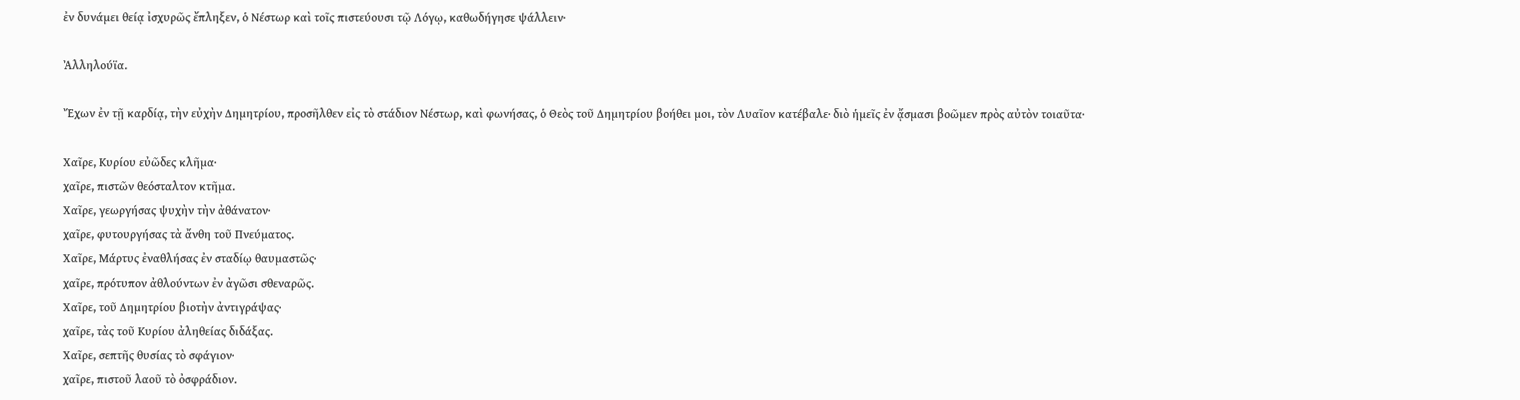ἐν δυνάμει θείᾳ ἰσχυρῶς ἔπληξεν, ὁ Νέστωρ καὶ τοῖς πιστεύουσι τῷ Λόγῳ, καθωδήγησε ψάλλειν·

Ἀλληλούϊα.

Ἔχων ἐν τῇ καρδίᾳ, τὴν εὐχὴν Δημητρίου, προσῆλθεν εἰς τὸ στάδιον Νέστωρ, καὶ φωνήσας, ὁ Θεὸς τοῦ Δημητρίου βοήθει μοι, τὸν Λυαῖον κατέβαλε· διὸ ἡμεῖς ἐν ᾄσμασι βοῶμεν πρὸς αὐτὸν τοιαῦτα·

Χαῖρε, Κυρίου εὐῶδες κλῆμα·
χαῖρε, πιστῶν θεόσταλτον κτῆμα.
Χαῖρε, γεωργήσας ψυχὴν τὴν ἀθάνατον·
χαῖρε, φυτουργήσας τὰ ἄνθη τοῦ Πνεύματος.
Χαῖρε, Μάρτυς ἐναθλήσας ἐν σταδίῳ θαυμαστῶς·
χαῖρε, πρότυπον ἀθλούντων ἐν ἀγῶσι σθεναρῶς.
Χαῖρε, τοῦ Δημητρίου βιοτὴν ἀντιγράψας·
χαῖρε, τὰς τοῦ Κυρίου ἀληθείας διδάξας.
Χαῖρε, σεπτῆς θυσίας τὸ σφάγιον·
χαῖρε, πιστοῦ λαοῦ τὸ ὀσφράδιον.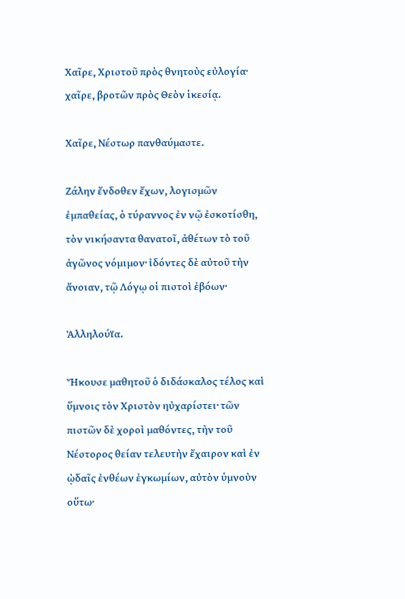Χαῖρε, Χριστοῦ πρὸς θνητοὺς εὐλογία·
χαῖρε, βροτῶν πρὸς Θεὸν ἱκεσίᾳ.

Χαῖρε, Νέστωρ πανθαύμαστε.

Ζάλην ἔνδοθεν ἔχων, λογισμῶν ἐμπαθείας, ὁ τύραννος ἐν νῷ ἐσκοτίσθη, τὸν νικήσαντα θανατοῖ, ἀθέτων τὸ τοῦ ἀγῶνος νόμιμον· ἰδόντες δὲ αὐτοῦ τὴν ἄνοιαν, τῷ Λόγῳ οἱ πιστοὶ ἐβόων·

Ἀλληλούϊα.

Ἤκουσε μαθητοῦ ὁ διδάσκαλος τέλος καὶ ὕμνοις τὸν Χριστὸν ηὐχαρίστει· τῶν πιστῶν δὲ χοροὶ μαθόντες, τὴν τοῦ Νέστορος θείαν τελευτὴν ἔχαιρον καὶ ἐν ᾠδαῖς ἐνθέων ἐγκωμίων, αὐτὸν ὑμνοὺν οὕτω·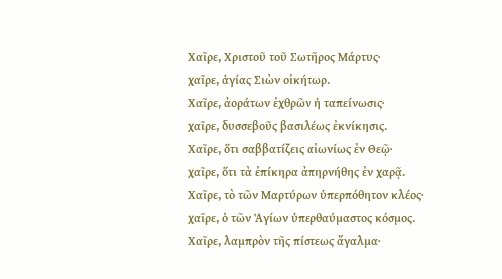Χαῖρε, Χριστοῦ τοῦ Σωτῆρος Μάρτυς·
χαῖρε, ἁγίας Σιὼν οἰκήτωρ.
Χαῖρε, ἀοράτων ἐχθρῶν ἡ ταπείνωσις·
χαῖρε, δυσσεβοῦς βασιλέως ἐκνίκησις.
Χαῖρε, ὅτι σαββατίζεις αἰωνίως ἐν Θεῷ·
χαῖρε, ὅτι τὰ ἐπίκηρα ἀπηρνήθης ἐν χαρᾷ.
Χαῖρε, τὸ τῶν Μαρτύρων ὑπερπόθητον κλέος·
χαῖρε, ὁ τῶν Ἁγίων ὑπερθαύμαστος κόσμος.
Χαῖρε, λαμπρὸν τῆς πίστεως ἄγαλμα·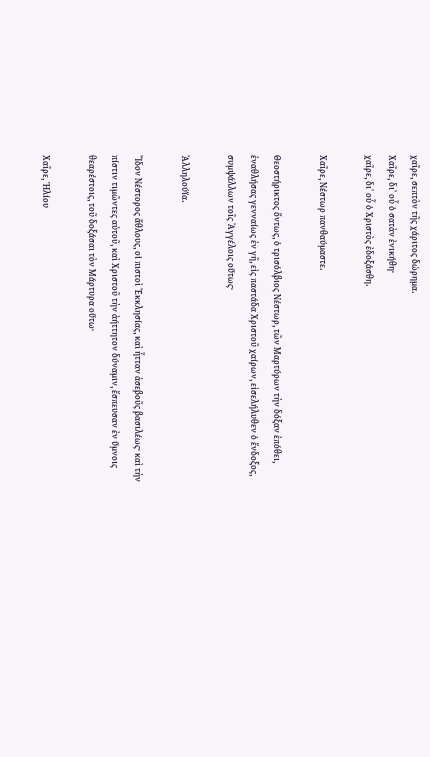χαῖρε, σεπτὸν τῆς χάριτος δώρημα.
Χαῖρε, δι᾿ οὗ ὁ σατὰν ἐνικήθη·
χαῖρε, δι᾿ οὗ ὁ Χριστὸς ἐδοξάσθη.

Χαῖρε, Νέστωρ πανθαύμαστε.

Θεοστήρικτος ὄντως, ὁ τρισόλβιος Νέστωρ, τῶν Μαρτύρων τὴν δόξαν ἐπόθει, ἐναθλήσας γενναίως ἐν γῆ, εἰς παστάδα Χριστοῦ χαίρων, εἰσελήλυθεν ὁ ἔνδοξος, συμψάλλων τοῖς Ἀγγέλοις οὕτως·

Ἀλληλούϊα.

Ἴδον Νέστορος ἄθλους, οἱ πιστοὶ Ἐκκλησίας, καὶ ἧτταν ἀσεβοῦς βασιλέως· καὶ τὴν πίστιν τιμῶντες αὐτοῦ, καὶ Χριστοῦ τὴν ἀήττητον δύναμιν, ἔσπευσαν ἐν ὕμνοις θεαρέστοις, τοῦ δοξάσαι τὸν Μάρτυρα οὕτω·

Χαῖρε, Ἡλίου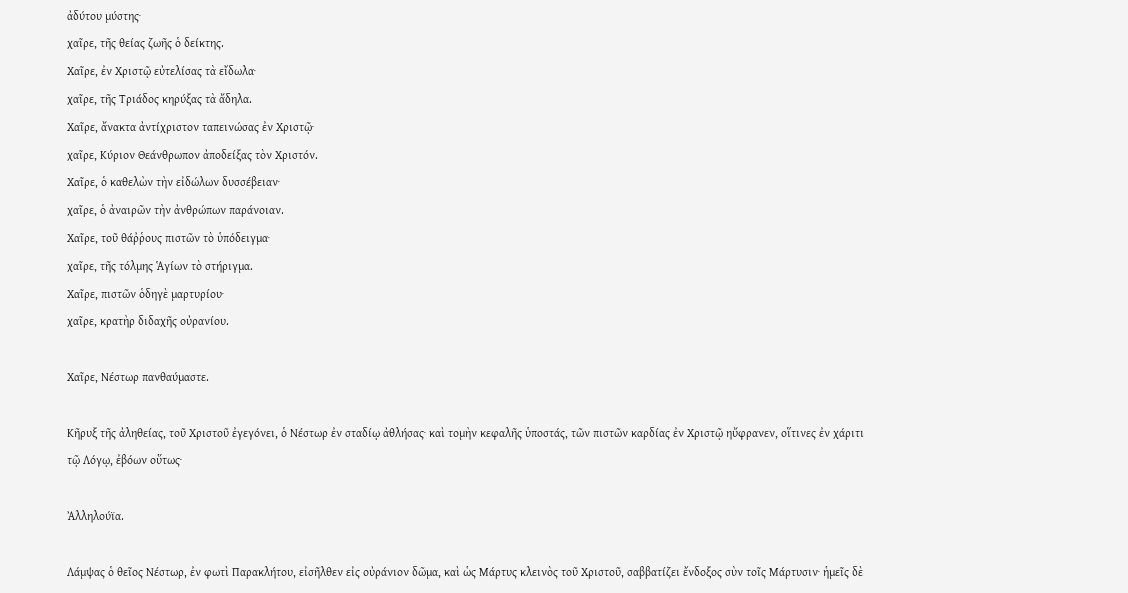ἀδύτου μύστης·
χαῖρε, τῆς θείας ζωῆς ὁ δείκτης.
Χαῖρε, ἐν Χριστῷ εὐτελίσας τὰ εἴδωλα·
χαῖρε, τῆς Τριάδος κηρύξας τὰ ἄδηλα.
Χαῖρε, ἄνακτα ἀντίχριστον ταπεινώσας ἐν Χριστῷ·
χαῖρε, Κύριον Θεάνθρωπον ἀποδείξας τὸν Χριστόν.
Χαῖρε, ὁ καθελὼν τὴν εἰδώλων δυσσέβειαν·
χαῖρε, ὁ ἀναιρῶν τὴν ἀνθρώπων παράνοιαν.
Χαῖρε, τοῦ θάῤῥους πιστῶν τὸ ὑπόδειγμα·
χαῖρε, τῆς τόλμης Ἁγίων τὸ στήριγμα.
Χαῖρε, πιστῶν ὁδηγὲ μαρτυρίου·
χαῖρε, κρατὴρ διδαχῆς οὐρανίου.

Χαῖρε, Νέστωρ πανθαύμαστε.

Κῆρυξ τῆς ἀληθείας, τοῦ Χριστοῦ ἐγεγόνει, ὁ Νέστωρ ἐν σταδίῳ ἀθλήσας· καὶ τομὴν κεφαλῆς ὑποστάς, τῶν πιστῶν καρδίας ἐν Χριστῷ ηὔφρανεν, οἵτινες ἐν χάριτι τῷ Λόγῳ, ἐβόων οὕτως·

Ἀλληλούϊα.

Λάμψας ὁ θεῖος Νέστωρ, ἐν φωτὶ Παρακλήτου, εἰσῆλθεν εἰς οὐράνιον δῶμα, καὶ ὡς Μάρτυς κλεινὸς τοῦ Χριστοῦ, σαββατίζει ἔνδοξος σὺν τοῖς Μάρτυσιν· ἡμεῖς δὲ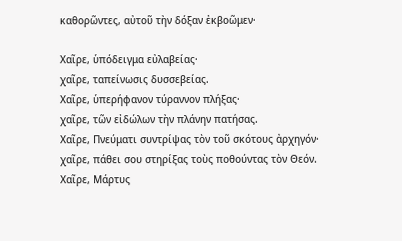καθορῶντες, αὐτοῦ τὴν δόξαν ἐκβοῶμεν·

Χαῖρε, ὑπόδειγμα εὐλαβείας·
χαῖρε, ταπείνωσις δυσσεβείας.
Χαῖρε, ὑπερήφανον τύραννον πλήξας·
χαῖρε, τῶν εἰδώλων τὴν πλάνην πατήσας.
Χαῖρε, Πνεύματι συντρίψας τὸν τοῦ σκότους ἀρχηγόν·
χαῖρε, πάθει σου στηρίξας τοὺς ποθούντας τὸν Θεόν.
Χαῖρε, Μάρτυς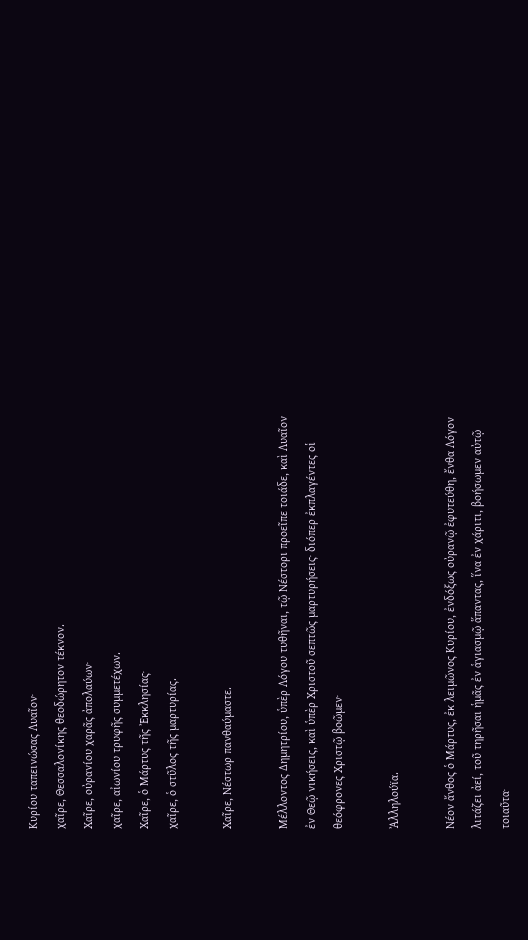Κυρίου ταπεινώσας Λυαῖον·
χαῖρε, Θεσσαλονίκης θεοδώρητον τέκνον.
Χαῖρε, οὐρανίου χαρᾶς ἀπολαύων·
χαῖρε, αἰωνίου τρυφῆς συμμετέχων.
Χαῖρε, ὁ Μάρτυς τῆς Ἐκκλησίας·
χαῖρε, ὁ στῦλος τῆς μαρτυρίας.

Χαῖρε, Νέστωρ πανθαύμαστε.

Μέλλοντος Δημητρίου, ὑπὲρ Λόγου τυθῆναι, τῷ Νέστορι προεῖπε τοιάδε, καὶ Λυαῖον ἐν Θεῷ νικήσεις, καὶ ὑπὲρ Χριστοῦ σεπτῶς μαρτυρήσεις· διόπερ ἐκπλαγέντες οἱ θεόφρονες Χριστῷ βοῶμεν·

Ἀλληλούϊα.

Νέον ἄνθος ὁ Μάρτυς, ἐκ λειμῶνος Κυρίου, ἐνδόξως οὐρανῷ ἐφυτεύθη, ἔνθα Λόγον λιτάζει ἀεί, τοῦ τηρῆσαι ἡμᾶς ἐν ἁγιασμῷ ἅπαντας, ἵνα ἐν χάριτι, βοήσωμεν αὐτῷ τοιαῦτα·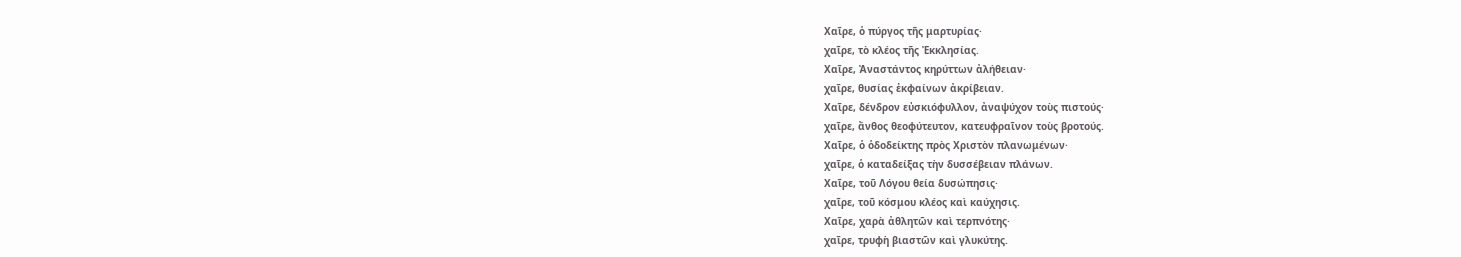Χαῖρε, ὁ πύργος τῆς μαρτυρίας·
χαῖρε, τὸ κλέος τῆς Ἐκκλησίας.
Χαῖρε, Ἀναστάντος κηρύττων ἀλήθειαν·
χαῖρε, θυσίας ἐκφαίνων ἀκρίβειαν.
Χαῖρε, δένδρον εὐσκιόφυλλον, ἀναψύχον τοὺς πιστούς·
χαῖρε, ἄνθος θεοφύτευτον, κατευφραῖνον τοὺς βροτούς.
Χαῖρε, ὁ ὁδοδείκτης πρὸς Χριστὸν πλανωμένων·
χαῖρε, ὁ καταδείξας τὴν δυσσέβειαν πλάνων.
Χαῖρε, τοῦ Λόγου θεία δυσώπησις·
χαῖρε, τοῦ κόσμου κλέος καὶ καύχησις.
Χαῖρε, χαρὰ ἀθλητῶν καὶ τερπνότης·
χαῖρε, τρυφὴ βιαστῶν καὶ γλυκύτης.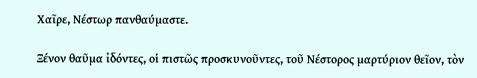Χαῖρε, Νέστωρ πανθαύμαστε.

Ξένον θαῦμα ἰδόντες, οἱ πιστῶς προσκυνοῦντες, τοῦ Νέστορος μαρτύριον θεῖον, τὸν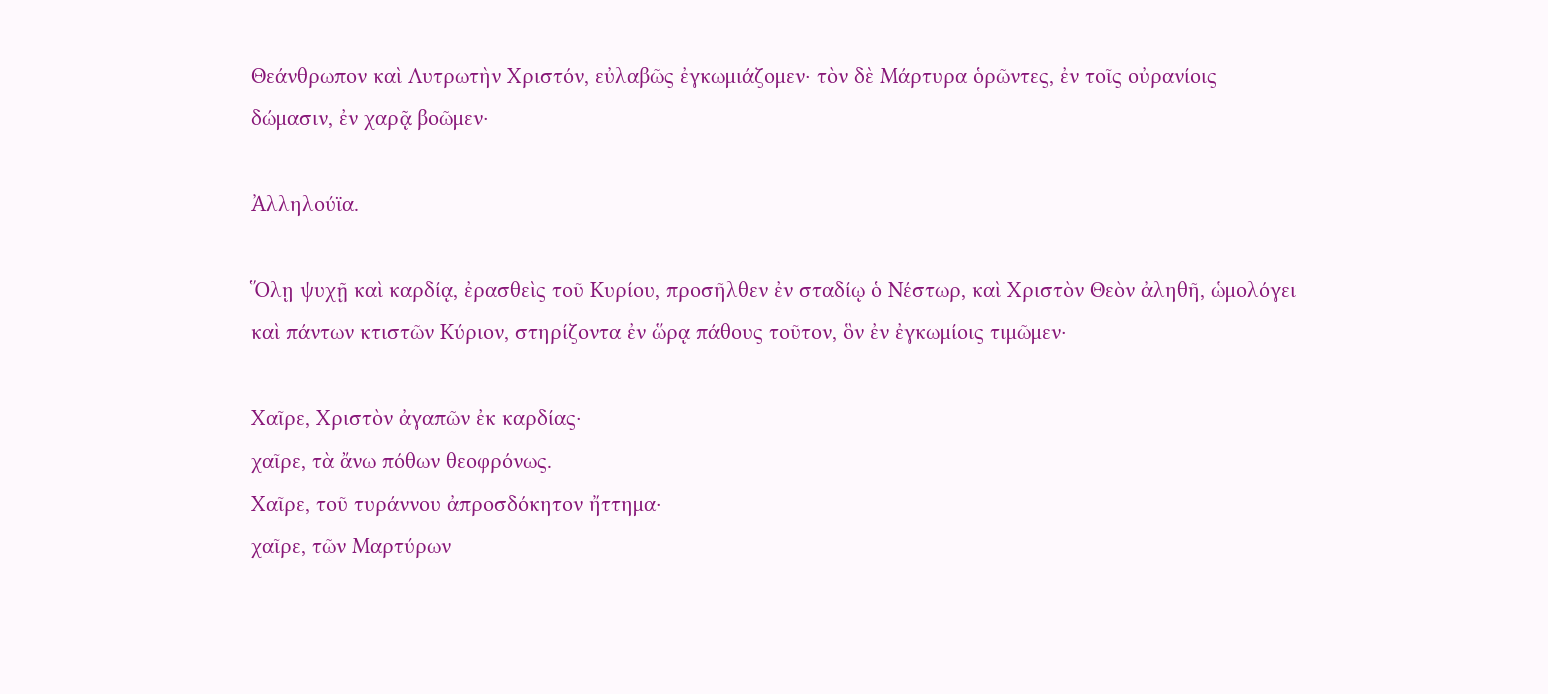Θεάνθρωπον καὶ Λυτρωτὴν Χριστόν, εὐλαβῶς ἐγκωμιάζομεν· τὸν δὲ Μάρτυρα ὁρῶντες, ἐν τοῖς οὐρανίοις δώμασιν, ἐν χαρᾷ βοῶμεν·

Ἀλληλούϊα.

Ὅλῃ ψυχῇ καὶ καρδίᾳ, ἐρασθεὶς τοῦ Κυρίου, προσῆλθεν ἐν σταδίῳ ὁ Νέστωρ, καὶ Χριστὸν Θεὸν ἀληθῆ, ὡμολόγει καὶ πάντων κτιστῶν Κύριον, στηρίζοντα ἐν ὥρᾳ πάθους τοῦτον, ὃν ἐν ἐγκωμίοις τιμῶμεν·

Χαῖρε, Χριστὸν ἀγαπῶν ἐκ καρδίας·
χαῖρε, τὰ ἄνω πόθων θεοφρόνως.
Χαῖρε, τοῦ τυράννου ἀπροσδόκητον ἤττημα·
χαῖρε, τῶν Μαρτύρων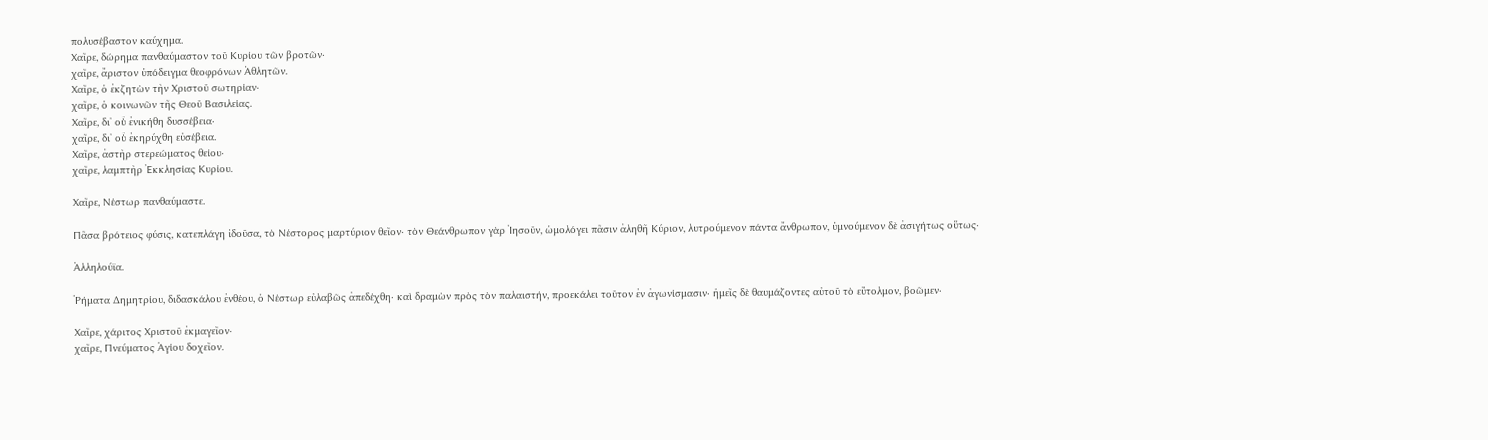πολυσέβαστον καύχημα.
Χαῖρε, δώρημα πανθαύμαστον τοῦ Κυρίου τῶν βροτῶν·
χαῖρε, ἄριστον ὑπόδειγμα θεοφρόνων Ἀθλητῶν.
Χαῖρε, ὁ ἐκζητὼν τὴν Χριστοῦ σωτηρίαν·
χαῖρε, ὁ κοινωνῶν τῆς Θεοῦ Βασιλείας.
Χαῖρε, δι᾿ οὗ ἐνικήθη δυσσέβεια·
χαῖρε, δι᾿ οὗ ἐκηρύχθη εὐσέβεια.
Χαῖρε, ἀστὴρ στερεώματος θείου·
χαῖρε, λαμπτὴρ Ἐκκλησίας Κυρίου.

Χαῖρε, Νέστωρ πανθαύμαστε.

Πᾶσα βρότειος φύσις, κατεπλάγη ἰδοῦσα, τὸ Νέστορος μαρτύριον θεῖον· τὸν Θεάνθρωπον γὰρ Ἰησοῦν, ὡμολόγει πᾶσιν ἀληθῆ Κύριον, λυτρούμενον πάντα ἄνθρωπον, ὑμνούμενον δὲ ἀσιγήτως οὕτως·

Ἀλληλούϊα.

Ῥήματα Δημητρίου, διδασκάλου ἐνθέου, ὁ Νέστωρ εὐλαβῶς ἀπεδέχθη· καὶ δραμὼν πρὸς τὸν παλαιστήν, προεκάλει τοῦτον ἐν ἀγωνίσμασιν· ἡμεῖς δὲ θαυμάζοντες αὐτοῦ τὸ εὔτολμον, βοῶμεν·

Χαῖρε, χάριτος Χριστοῦ ἐκμαγεῖον·
χαῖρε, Πνεύματος Ἁγίου δοχεῖον.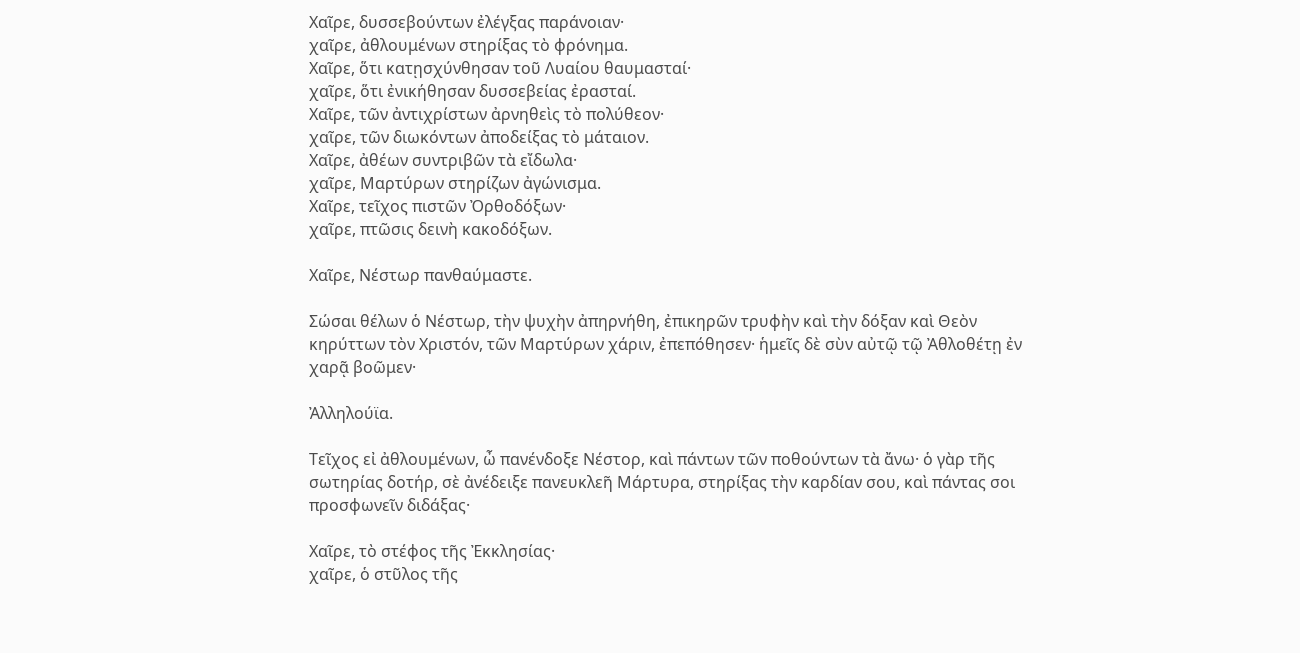Χαῖρε, δυσσεβούντων ἐλέγξας παράνοιαν·
χαῖρε, ἀθλουμένων στηρίξας τὸ φρόνημα.
Χαῖρε, ὅτι κατῃσχύνθησαν τοῦ Λυαίου θαυμασταί·
χαῖρε, ὅτι ἐνικήθησαν δυσσεβείας ἐρασταί.
Χαῖρε, τῶν ἀντιχρίστων ἀρνηθεὶς τὸ πολύθεον·
χαῖρε, τῶν διωκόντων ἀποδείξας τὸ μάταιον.
Χαῖρε, ἀθέων συντριβῶν τὰ εἴδωλα·
χαῖρε, Μαρτύρων στηρίζων ἀγώνισμα.
Χαῖρε, τεῖχος πιστῶν Ὀρθοδόξων·
χαῖρε, πτῶσις δεινὴ κακοδόξων.

Χαῖρε, Νέστωρ πανθαύμαστε.

Σώσαι θέλων ὁ Νέστωρ, τὴν ψυχὴν ἀπηρνήθη, ἐπικηρῶν τρυφὴν καὶ τὴν δόξαν καὶ Θεὸν κηρύττων τὸν Χριστόν, τῶν Μαρτύρων χάριν, ἐπεπόθησεν· ἡμεῖς δὲ σὺν αὐτῷ τῷ Ἀθλοθέτῃ ἐν χαρᾷ βοῶμεν·

Ἀλληλούϊα.

Τεῖχος εἰ ἀθλουμένων, ὦ πανένδοξε Νέστορ, καὶ πάντων τῶν ποθούντων τὰ ἄνω· ὁ γὰρ τῆς σωτηρίας δοτήρ, σὲ ἀνέδειξε πανευκλεῆ Μάρτυρα, στηρίξας τὴν καρδίαν σου, καὶ πάντας σοι προσφωνεῖν διδάξας·

Χαῖρε, τὸ στέφος τῆς Ἐκκλησίας·
χαῖρε, ὁ στῦλος τῆς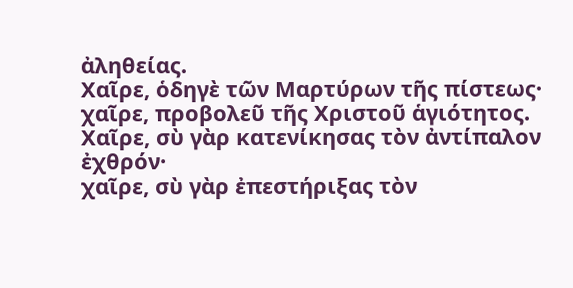ἀληθείας.
Χαῖρε, ὁδηγὲ τῶν Μαρτύρων τῆς πίστεως·
χαῖρε, προβολεῦ τῆς Χριστοῦ ἁγιότητος.
Χαῖρε, σὺ γὰρ κατενίκησας τὸν ἀντίπαλον ἐχθρόν·
χαῖρε, σὺ γὰρ ἐπεστήριξας τὸν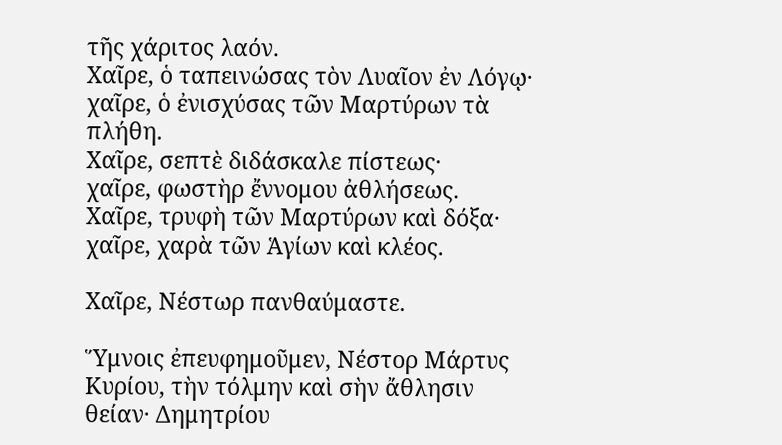τῆς χάριτος λαόν.
Χαῖρε, ὁ ταπεινώσας τὸν Λυαῖον ἐν Λόγῳ·
χαῖρε, ὁ ἐνισχύσας τῶν Μαρτύρων τὰ πλήθη.
Χαῖρε, σεπτὲ διδάσκαλε πίστεως·
χαῖρε, φωστὴρ ἔννομου ἀθλήσεως.
Χαῖρε, τρυφὴ τῶν Μαρτύρων καὶ δόξα·
χαῖρε, χαρὰ τῶν Ἁγίων καὶ κλέος.

Χαῖρε, Νέστωρ πανθαύμαστε.

Ὕμνοις ἐπευφημοῦμεν, Νέστορ Μάρτυς Κυρίου, τὴν τόλμην καὶ σὴν ἄθλησιν θείαν· Δημητρίου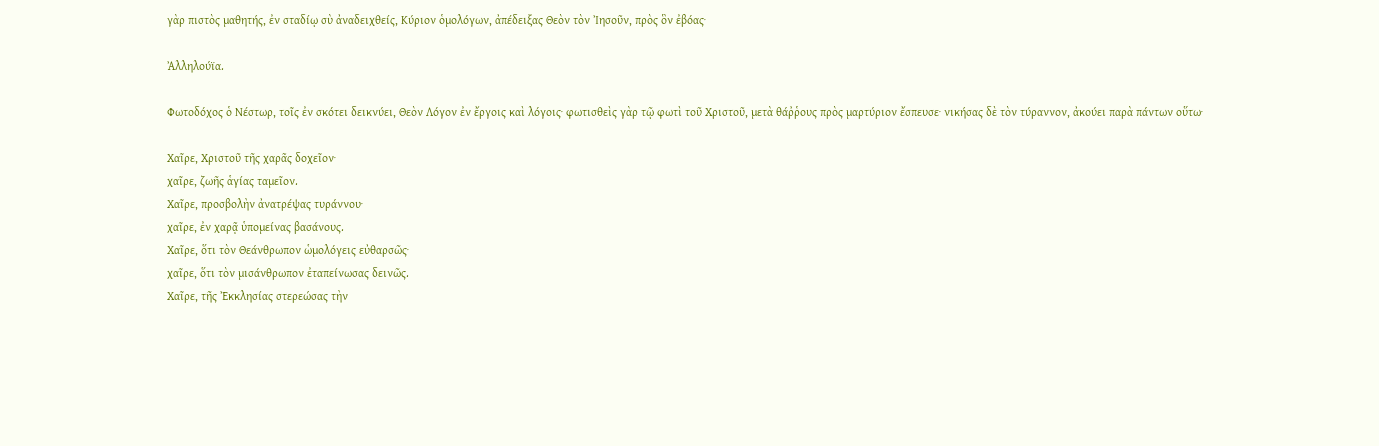γὰρ πιστὸς μαθητής, ἐν σταδίῳ σὺ ἀναδειχθείς, Κύριον ὁμολόγων, ἀπέδειξας Θεὸν τὸν Ἰησοῦν, πρὸς ὃν ἐβόας·

Ἀλληλούϊα.

Φωτοδόχος ὁ Νέστωρ, τοῖς ἐν σκότει δεικνύει, Θεὸν Λόγον ἐν ἔργοις καὶ λόγοις· φωτισθεὶς γὰρ τῷ φωτὶ τοῦ Χριστοῦ, μετὰ θάῤῥους πρὸς μαρτύριον ἔσπευσε· νικήσας δὲ τὸν τύραννον, ἀκούει παρὰ πάντων οὕτω·

Χαῖρε, Χριστοῦ τῆς χαρᾶς δοχεῖον·
χαῖρε, ζωῆς ἁγίας ταμεῖον.
Χαῖρε, προσβολὴν ἀνατρέψας τυράννου·
χαῖρε, ἐν χαρᾷ ὑπομείνας βασάνους.
Χαῖρε, ὅτι τὸν Θεάνθρωπον ὡμολόγεις εὐθαρσῶς·
χαῖρε, ὅτι τὸν μισάνθρωπον ἐταπείνωσας δεινῶς.
Χαῖρε, τῆς Ἐκκλησίας στερεώσας τὴν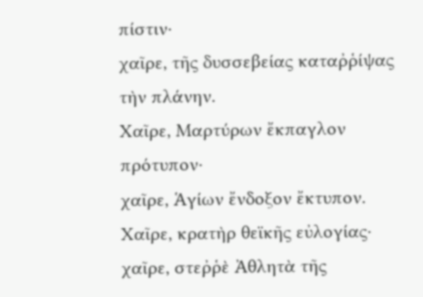πίστιν·
χαῖρε, τῆς δυσσεβείας καταῤῥίψας τὴν πλάνην.
Χαῖρε, Μαρτύρων ἔκπαγλον πρότυπον·
χαῖρε, Ἁγίων ἔνδοξον ἔκτυπον.
Χαῖρε, κρατὴρ θεϊκῆς εὐλογίας·
χαῖρε, στεῤῥὲ Ἀθλητὰ τῆς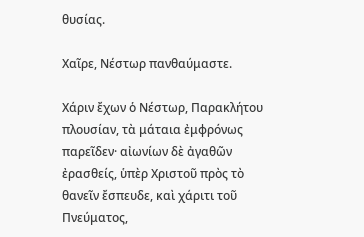θυσίας.

Χαῖρε, Νέστωρ πανθαύμαστε.

Χάριν ἔχων ὁ Νέστωρ, Παρακλήτου πλουσίαν, τὰ μάταια ἐμφρόνως παρεῖδεν· αἰωνίων δὲ ἀγαθῶν ἐρασθείς, ὑπὲρ Χριστοῦ πρὸς τὸ θανεῖν ἔσπευδε, καὶ χάριτι τοῦ Πνεύματος,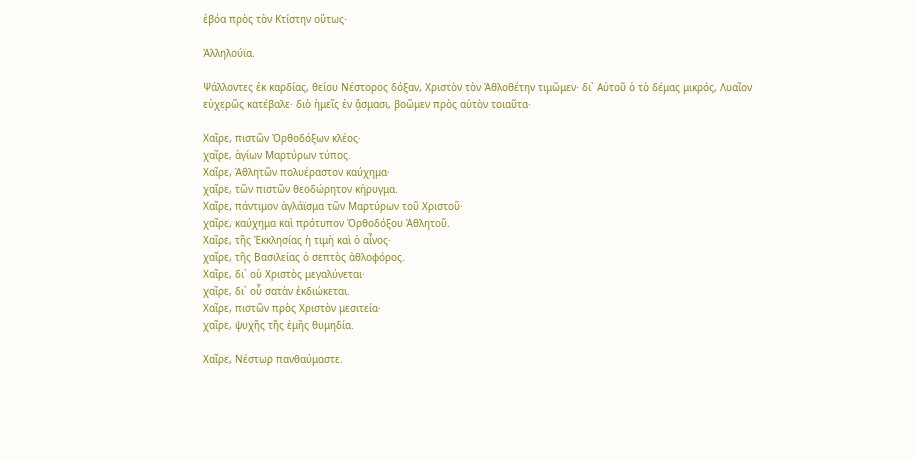ἐβόα πρὸς τὸν Κτίστην οὕτως·

Ἀλληλούϊα.

Ψάλλοντες ἐκ καρδίας, θείου Νέστορος δόξαν, Χριστὸν τὸν Ἀθλοθέτην τιμῶμεν· δι᾿ Αὐτοῦ ὁ τὸ δέμας μικρός, Λυαῖον εὐχερῶς κατέβαλε· διὸ ἡμεῖς ἐν ᾄσμασι, βοῶμεν πρὸς αὐτὸν τοιαῦτα·

Χαῖρε, πιστῶν Ὀρθοδόξων κλέος·
χαῖρε, ἁγίων Μαρτύρων τύπος.
Χαῖρε, Ἀθλητῶν πολυέραστον καύχημα·
χαῖρε, τῶν πιστῶν θεοδώρητον κήρυγμα.
Χαῖρε, πάντιμον ἀγλάϊσμα τῶν Μαρτύρων τοῦ Χριστοῦ·
χαῖρε, καύχημα καὶ πρότυπον Ὀρθοδόξου Ἀθλητοῦ.
Χαῖρε, τῆς Ἐκκλησίας ἡ τιμὴ καὶ ὁ αἶνος·
χαῖρε, τῆς Βασιλείας ὁ σεπτὸς ἀθλοφόρος.
Χαῖρε, δι᾿ οὑ Χριστὸς μεγαλύνεται·
χαῖρε, δι᾿ οὗ σατὰν ἐκδιώκεται.
Χαῖρε, πιστῶν πρὸς Χριστὸν μεσιτεία·
χαῖρε, ψυχῆς τῆς ἐμῆς θυμηδία.

Χαῖρε, Νέστωρ πανθαύμαστε.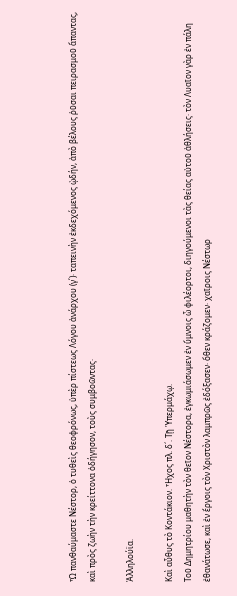Ὦ πανθαύμαστε Νέστορ, ὁ τυθεὶς θεοφρόνως, ὑπὲρ πίστεως Λόγου ἀνάρχου (γ΄)· ταπεινὴν ἐκδεχόμενος ᾠδήν, ἀπὸ βέλους ῥῦσαι πειρασμοῦ ἅπαντας, καὶ πρὸς ζωὴν τὴν κρείττονα ὁδήγησον, τοὺς συμβοῶντας·

Ἀλληλούϊα.

Καὶ αὖθυς τὸ Κοντάκιον. Ἦχος πλ. δ´. Τῇ Ὑπερμάχῳ.
Τοῦ Δημητρίου μαθητὴν τὸν θεῖον Νέστορα, ἐγκωμιάσωμεν ἐν ὕμνοις ὦ φιλέορτοι, διηγούμενοι τὰς θείας αὐτοῦ ἀθλήσεις· τὸν Λυαῖον γὰρ ἐν πάλη ἐθανάτωσε, καὶ ἐν ἔργοις τὸν Χριστὸν λαμπρῶς ἐδόξασεν· ὅθεν κράζομεν· χαῖροις Νέστωρ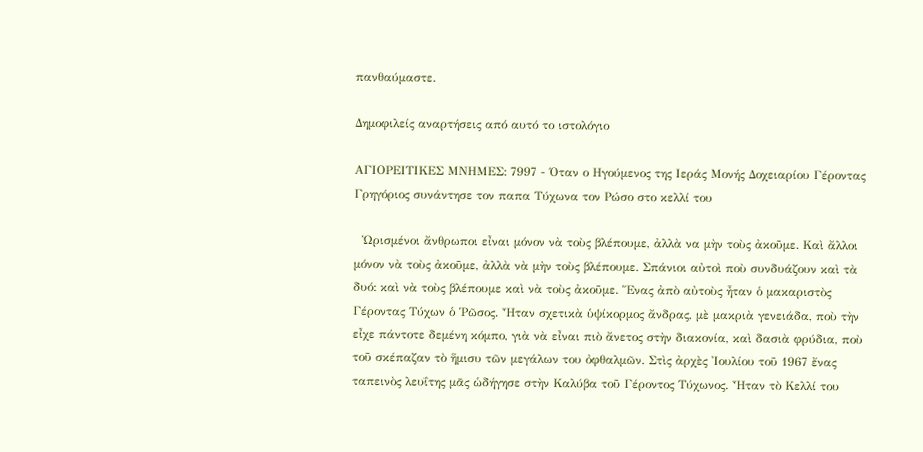πανθαύμαστε.

Δημοφιλείς αναρτήσεις από αυτό το ιστολόγιο

ΑΓΙΟΡΕΙΤΙΚΕΣ ΜΝΗΜΕΣ: 7997 - Όταν ο Ηγούμενος της Ιεράς Μονής Δοχειαρίου Γέροντας Γρηγόριος συνάντησε τον παπα Τύχωνα τον Ρώσο στο κελλί του

  Ὡρισμένοι ἄνθρωποι εἶναι μόνον νὰ τοὺς βλέπουμε, ἀλλὰ να μὴν τοὺς ἀκοῦμε. Καὶ ἄλλοι μόνον νὰ τοὺς ἀκοῦμε, ἀλλὰ νὰ μὴν τοὺς βλέπουμε. Σπάνιοι αὐτοὶ ποὺ συνδυάζουν καὶ τὰ δυό: καὶ νὰ τοὺς βλέπουμε καὶ νὰ τοὺς ἀκοῦμε. Ἕνας ἀπὸ αὐτοὺς ἦταν ὁ μακαριστὸς Γέροντας Τύχων ὁ Ῥῶσος. Ἦταν σχετικὰ ὑψίκορμος ἄνδρας, μὲ μακριὰ γενειάδα, ποὺ τὴν εἶχε πάντοτε δεμένη κόμπο, γιὰ νὰ εἶναι πιὸ ἄνετος στὴν διακονία, καὶ δασιὰ φρύδια, ποὺ τοῦ σκέπαζαν τὸ ἥμισυ τῶν μεγάλων του ὀφθαλμῶν. Στὶς ἀρχὲς Ἰουλίου τοῦ 1967 ἔνας ταπεινὸς λευΐτης μᾶς ὡδήγησε στὴν Καλύβα τοῦ Γέροντος Τύχωνος. Ἦταν τὸ Κελλί του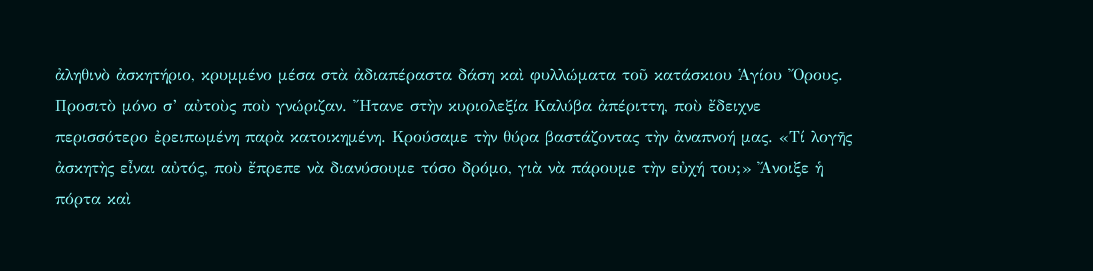ἀληθινὸ ἀσκητήριο, κρυμμένο μέσα στὰ ἀδιαπέραστα δάση καὶ φυλλώματα τοῦ κατάσκιου Ἁγίου Ὄρους. Προσιτὸ μόνο σ’ αὐτοὺς ποὺ γνώριζαν. Ἤτανε στὴν κυριολεξία Καλύβα ἀπέριττη, ποὺ ἔδειχνε περισσότερο ἐρειπωμένη παρὰ κατοικημένη. Κρούσαμε τὴν θύρα βαστάζοντας τὴν ἀναπνοή μας. «Τί λογῆς ἀσκητὴς εἶναι αὐτός, ποὺ ἔπρεπε νὰ διανύσουμε τόσο δρόμο, γιὰ νὰ πάρουμε τὴν εὐχή του;» Ἄνοιξε ἡ πόρτα καὶ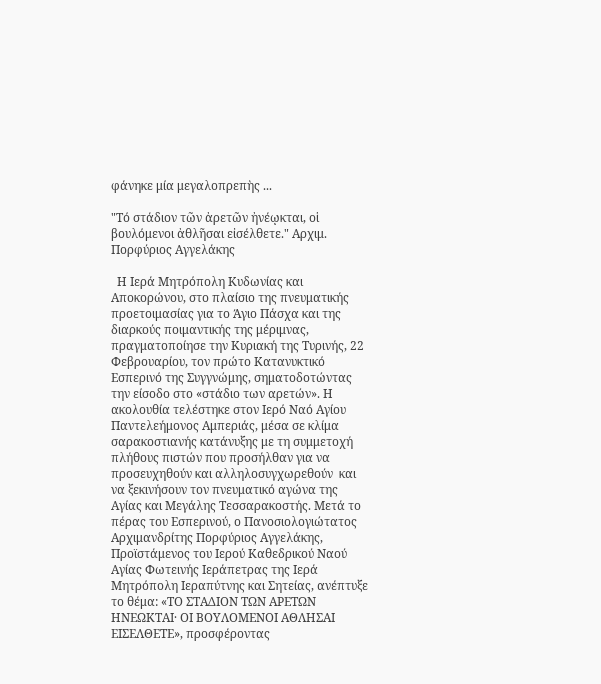φάνηκε μία μεγαλοπρεπὴς ...

"Τό στάδιον τῶν ἀρετῶν ἠνέῳκται, οἱ βουλόμενοι ἀθλῆσαι εἰσέλθετε." Αρχιμ. Πορφύριος Αγγελάκης

  Η Ιερά Μητρόπολη Κυδωνίας και Αποκορώνου, στο πλαίσιο της πνευματικής προετοιμασίας για το Άγιο Πάσχα και της διαρκούς ποιμαντικής της μέριμνας, πραγματοποίησε την Κυριακή της Τυρινής, 22 Φεβρουαρίου, τον πρώτο Κατανυκτικό Εσπερινό της Συγγνώμης, σηματοδοτώντας την είσοδο στο «στάδιο των αρετών». Η ακολουθία τελέστηκε στον Ιερό Ναό Αγίου Παντελεήμονος Αμπεριάς, μέσα σε κλίμα σαρακοστιανής κατάνυξης με τη συμμετοχή πλήθους πιστών που προσήλθαν για να προσευχηθούν και αλληλοσυγχωρεθούν  και να ξεκινήσουν τον πνευματικό αγώνα της Αγίας και Μεγάλης Τεσσαρακοστής. Μετά το πέρας του Εσπερινού, ο Πανοσιολογιώτατος Αρχιμανδρίτης Πορφύριος Αγγελάκης, Προϊστάμενος του Ιερού Καθεδρικού Ναού Αγίας Φωτεινής Ιεράπετρας της Ιερά Μητρόπολη Ιεραπύτνης και Σητείας, ανέπτυξε το θέμα: «ΤΟ ΣΤΑΔΙΟΝ ΤΩΝ ΑΡΕΤΩΝ ΗΝΕΩΚΤΑΙ· ΟΙ ΒΟΥΛΟΜΕΝΟΙ ΑΘΛΗΣΑΙ ΕΙΣΕΛΘΕΤΕ», προσφέροντας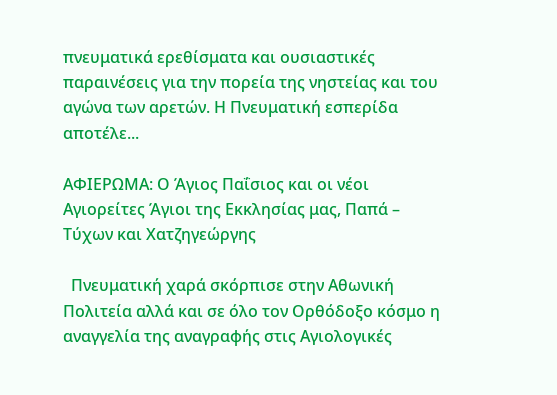πνευματικά ερεθίσματα και ουσιαστικές παραινέσεις για την πορεία της νηστείας και του αγώνα των αρετών. Η Πνευματική εσπερίδα αποτέλε...

ΑΦΙΕΡΩΜΑ: Ο Άγιος Παΐσιος και οι νέοι Αγιορείτες Άγιοι της Εκκλησίας μας, Παπά – Τύχων και Χατζηγεώργης

  Πνευματική χαρά σκόρπισε στην Αθωνική Πολιτεία αλλά και σε όλο τον Ορθόδοξο κόσμο η αναγγελία της αναγραφής στις Αγιολογικές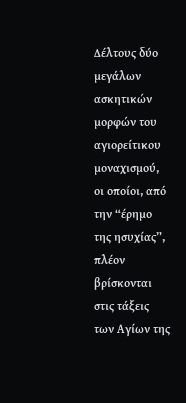Δέλτους δύο μεγάλων ασκητικών μορφών του αγιορείτικου μοναχισμού, οι οποίοι, από την “έρημο της ησυχίας”, πλέον βρίσκονται στις τάξεις των Αγίων της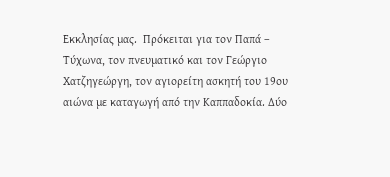Εκκλησίας μας.  Πρόκειται για τον Παπά – Τύχωνα, τον πνευματικό και τον Γεώργιο Χατζηγεώργη, τον αγιορείτη ασκητή του 19ου αιώνα με καταγωγή από την Καππαδοκία. Δύο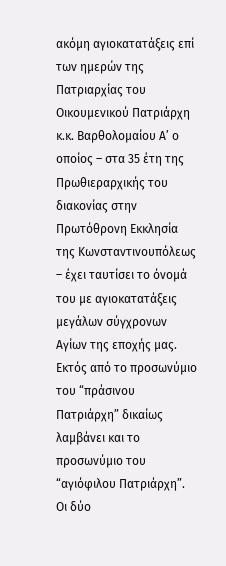ακόμη αγιοκατατάξεις επί των ημερών της Πατριαρχίας του Οικουμενικού Πατριάρχη κ.κ. Βαρθολομαίου Α’ ο οποίος – στα 35 έτη της Πρωθιεραρχικής του διακονίας στην Πρωτόθρονη Εκκλησία της Κωνσταντινουπόλεως – έχει ταυτίσει το όνομά του με αγιοκατατάξεις μεγάλων σύγχρονων Αγίων της εποχής μας. Εκτός από το προσωνύμιο του “πράσινου Πατριάρχη” δικαίως λαμβάνει και το προσωνύμιο του “αγιόφιλου Πατριάρχη”. Οι δύο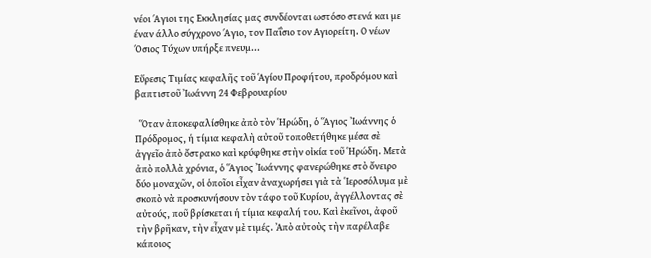νέοι Άγιοι της Εκκλησίας μας συνδέονται ωστόσο στενά και με έναν άλλο σύγχρονο Άγιο, τον Παΐσιο τον Αγιορείτη. Ο νέων Όσιος Τύχων υπήρξε πνευμ...

Εὕρεσις Τιμίας κεφαλῆς τοῦ Ἁγίου Προφήτου, προδρόμου καὶ βαπτιστοῦ Ἰωάννη 24 Φεβρουαρίου

  Ὅταν ἀποκεφαλίσθηκε ἀπὸ τὸν Ἡρώδη, ὁ Ἅγιος Ἰωάννης ὁ Πρόδρομος, ἡ τίμια κεφαλὴ αὐτοῦ τοποθετήθηκε μέσα σὲ ἀγγεῖο ἀπὸ ὄστρακο καὶ κρύφθηκε στὴν οἰκία τοῦ Ἡρώδη. Μετὰ ἀπὸ πολλὰ χρόνια, ὁ Ἅγιος Ἰωάννης φανερώθηκε στὸ ὄνειρο δύο μοναχῶν, οἱ ὁποῖοι εἶχαν ἀναχωρήσει γιὰ τὰ Ἱεροσόλυμα μὲ σκοπὸ νὰ προσκυνήσουν τὸν τάφο τοῦ Κυρίου, ἀγγέλλοντας σὲ αὐτούς, ποῦ βρίσκεται ἡ τίμια κεφαλή του. Καὶ ἐκεῖνοι, ἀφοῦ τὴν βρῆκαν, τὴν εἶχαν μὲ τιμές. Ἀπὸ αὐτοὺς τὴν παρέλαβε κάποιος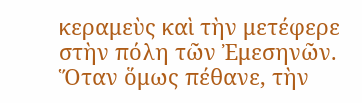κεραμεὺς καὶ τὴν μετέφερε στὴν πόλη τῶν Ἐμεσηνῶν. Ὅταν ὅμως πέθανε, τὴν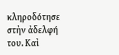κληροδότησε στὴν ἀδελφή του. Καὶ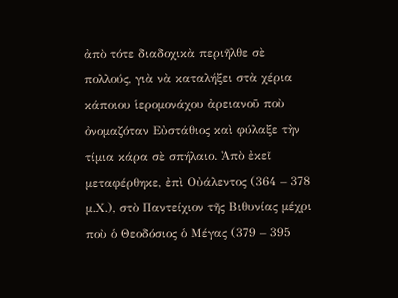ἀπὸ τότε διαδοχικὰ περιῆλθε σὲ πολλούς, γιὰ νὰ καταλήξει στὰ χέρια κάποιου ἱερομονάχου ἀρειανοῦ ποὺ ὀνομαζόταν Εὐστάθιος καὶ φύλαξε τὴν τίμια κάρα σὲ σπήλαιο. Ἀπὸ ἐκεῖ μεταφέρθηκε, ἐπὶ Οὐάλεντος (364 – 378 μ.Χ.), στὸ Παντείχιον τῆς Βιθυνίας μέχρι ποὺ ὁ Θεοδόσιος ὁ Μέγας (379 – 395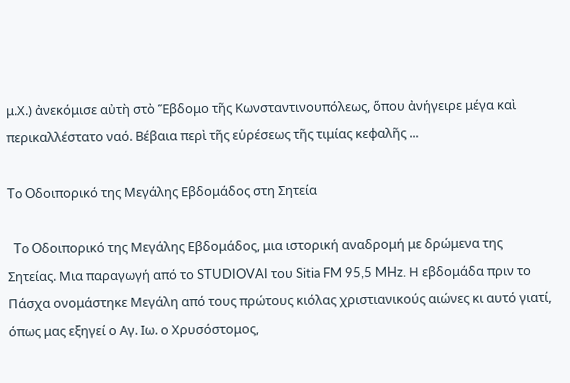μ.Χ.) ἀνεκόμισε αὐτὴ στὸ Ἕβδομο τῆς Κωνσταντινουπόλεως, ὅπου ἀνήγειρε μέγα καὶ περικαλλέστατο ναό. Βέβαια περὶ τῆς εὑρέσεως τῆς τιμίας κεφαλῆς ...

To Oδοιπορικό της Μεγάλης Εβδομάδος στη Σητεία

  To Oδοιπορικό της Μεγάλης Εβδομάδος, μια ιστορική αναδρομή με δρώμενα της Σητείας. Μια παραγωγή από το STUDIOVAI του Sitia FM 95,5 MHz. Η εβδομάδα πριν το Πάσχα ονομάστηκε Μεγάλη από τους πρώτους κιόλας χριστιανικούς αιώνες κι αυτό γιατί, όπως μας εξηγεί ο Αγ. Ιω. ο Χρυσόστομος,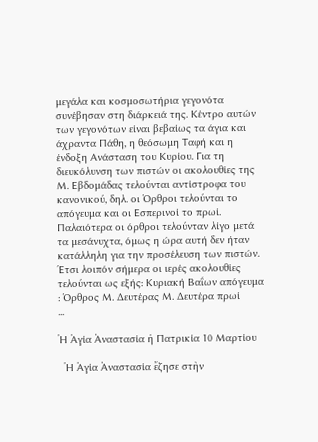μεγάλα και κοσμοσωτήρια γεγονότα συνέβησαν στη διάρκειά της. Κέντρο αυτών των γεγονότων είναι βεβαίως τα άγια και άχραντα Πάθη, η θεόσωμη Ταφή και η ένδοξη Ανάσταση του Κυρίου. Για τη διευκόλυνση των πιστών οι ακολουθίες της Μ. Εβδομάδας τελούνται αντίστροφα του κανονικού, δηλ. οι Όρθροι τελούνται το απόγευμα και οι Εσπερινοί το πρωί. Παλαιότερα οι όρθροι τελούνταν λίγο μετά τα μεσάνυχτα, όμως η ώρα αυτή δεν ήταν κατάλληλη για την προσέλευση των πιστών. Έτσι λοιπόν σήμερα οι ιερές ακολουθίες τελούνται ως εξής: Κυριακή Βαΐων απόγευμα                 : Όρθρος Μ. Δευτέρας Μ. Δευτέρα πρωί                      ...

Ἡ Ἁγία Ἀναστασία ἡ Πατρικία 10 Μαρτίου

  Ἡ Ἁγία Ἀναστασία ἔζησε στὴν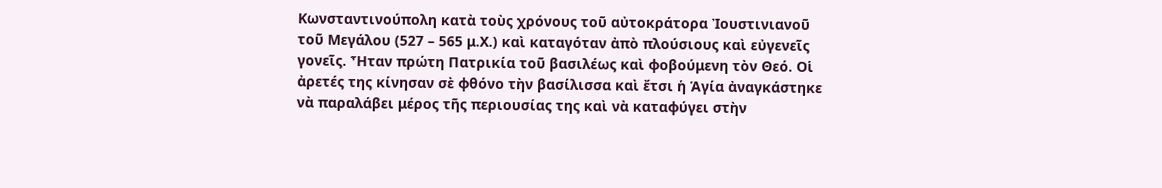Κωνσταντινούπολη κατὰ τοὺς χρόνους τοῦ αὐτοκράτορα Ἰουστινιανοῦ τοῦ Μεγάλου (527 – 565 μ.Χ.) καὶ καταγόταν ἀπὸ πλούσιους καὶ εὐγενεῖς γονεῖς. Ἦταν πρώτη Πατρικία τοῦ βασιλέως καὶ φοβούμενη τὸν Θεό. Οἱ ἀρετές της κίνησαν σὲ φθόνο τὴν βασίλισσα καὶ ἔτσι ἡ Ἁγία ἀναγκάστηκε νὰ παραλάβει μέρος τῆς περιουσίας της καὶ νὰ καταφύγει στὴν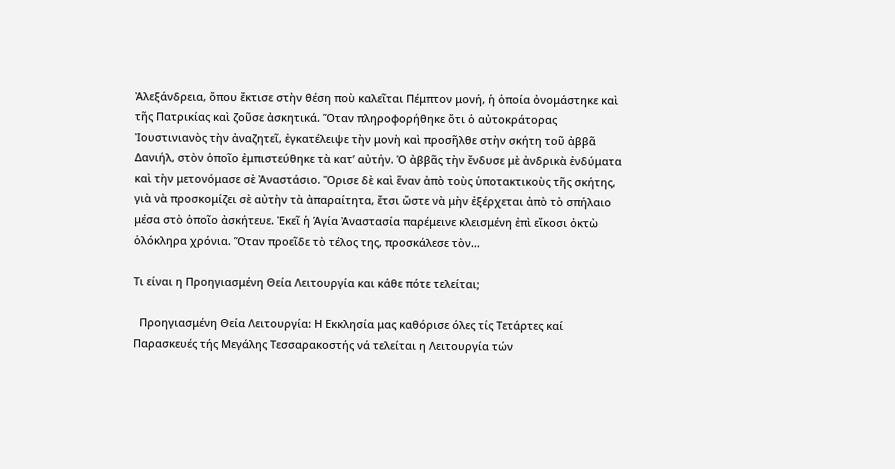Ἀλεξάνδρεια, ὅπου ἔκτισε στὴν θέση ποὺ καλεῖται Πέμπτον μονή, ἡ ὁποία ὀνομάστηκε καὶ τῆς Πατρικίας καὶ ζοῦσε ἀσκητικά. Ὅταν πληροφορήθηκε ὅτι ὁ αὐτοκράτορας Ἰουστινιανὸς τὴν ἀναζητεῖ, ἐγκατέλειψε τὴν μονὴ καὶ προσῆλθε στὴν σκήτη τοῦ ἀββᾶ Δανιήλ, στὸν ὁποῖο ἐμπιστεύθηκε τὰ κατ’ αὐτήν. Ὁ ἀββᾶς τὴν ἔνδυσε μὲ ἀνδρικὰ ἐνδύματα καὶ τὴν μετονόμασε σὲ Ἀναστάσιο. Ὅρισε δὲ καὶ ἕναν ἀπὸ τοὺς ὑποτακτικοὺς τῆς σκήτης, γιὰ νὰ προσκομίζει σὲ αὐτὴν τὰ ἀπαραίτητα, ἔτσι ὥστε νὰ μὴν ἐξέρχεται ἀπὸ τὸ σπήλαιο μέσα στὸ ὁποῖο ἀσκήτευε. Ἐκεῖ ἡ Ἁγία Ἀναστασία παρέμεινε κλεισμένη ἐπὶ εἴκοσι ὀκτὼ ὁλόκληρα χρόνια. Ὅταν προεῖδε τὸ τέλος της, προσκάλεσε τὸν...

Τι είναι η Προηγιασμένη Θεία Λειτουργία και κάθε πότε τελείται;

  Προηγιασμένη Θεία Λειτουργία: Η Εκκλησία μας καθόρισε όλες τίς Τετάρτες καί Παρασκευές τής Μεγάλης Τεσσαρακοστής νά τελείται η Λειτουργία τών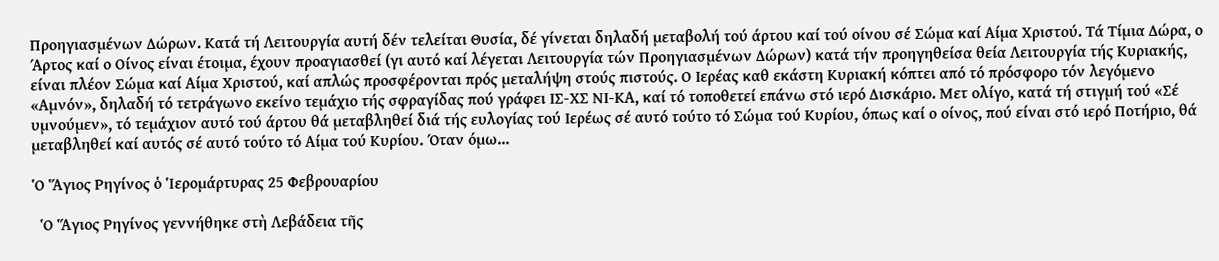Προηγιασμένων Δώρων. Κατά τή Λειτουργία αυτή δέν τελείται Θυσία, δέ γίνεται δηλαδή μεταβολή τού άρτου καί τού οίνου σέ Σώμα καί Αίμα Χριστού. Τά Τίμια Δώρα, ο Άρτος καί ο Οίνος είναι έτοιμα, έχουν προαγιασθεί (γι αυτό καί λέγεται Λειτουργία τών Προηγιασμένων Δώρων) κατά τήν προηγηθείσα θεία Λειτουργία τής Κυριακής, είναι πλέον Σώμα καί Αίμα Χριστού, καί απλώς προσφέρονται πρός μεταλήψη στούς πιστούς. Ο Ιερέας καθ εκάστη Κυριακή κόπτει από τό πρόσφορο τόν λεγόμενο «Αμνόν», δηλαδή τό τετράγωνο εκείνο τεμάχιο τής σφραγίδας πού γράφει ΙΣ-ΧΣ ΝΙ-ΚΑ, καί τό τοποθετεί επάνω στό ιερό Δισκάριο. Μετ ολίγο, κατά τή στιγμή τού «Σέ υμνούμεν», τό τεμάχιον αυτό τού άρτου θά μεταβληθεί διά τής ευλογίας τού Ιερέως σέ αυτό τούτο τό Σώμα τού Κυρίου, όπως καί ο οίνος, πού είναι στό ιερό Ποτήριο, θά μεταβληθεί καί αυτός σέ αυτό τούτο τό Αίμα τού Κυρίου. Όταν όμω...

Ὁ Ἅγιος Ρηγίνος ὁ Ἱερομάρτυρας 25 Φεβρουαρίου

  Ὁ Ἅγιος Ρηγίνος γεννήθηκε στὴ Λεβάδεια τῆς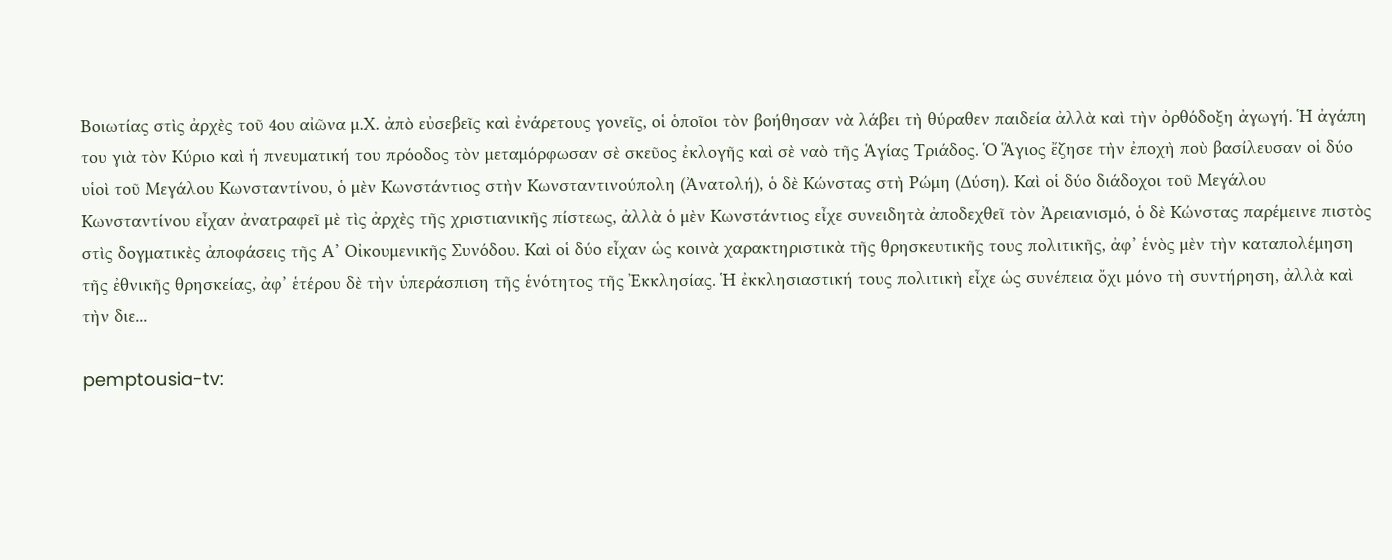Βοιωτίας στὶς ἀρχὲς τοῦ 4ου αἰῶνα μ.Χ. ἀπὸ εὐσεβεῖς καὶ ἐνάρετους γονεῖς, οἱ ὁποῖοι τὸν βοήθησαν νὰ λάβει τὴ θύραθεν παιδεία ἀλλὰ καὶ τὴν ὀρθόδοξη ἀγωγή. Ἡ ἀγάπη του γιὰ τὸν Κύριο καὶ ἡ πνευματική του πρόοδος τὸν μεταμόρφωσαν σὲ σκεῦος ἐκλογῆς καὶ σὲ ναὸ τῆς Ἁγίας Τριάδος. Ὁ Ἅγιος ἔζησε τὴν ἐποχὴ ποὺ βασίλευσαν οἱ δύο υἱοὶ τοῦ Μεγάλου Κωνσταντίνου, ὁ μὲν Κωνστάντιος στὴν Κωνσταντινούπολη (Ἀνατολή), ὁ δὲ Κώνστας στὴ Ρώμη (Δύση). Καὶ οἱ δύο διάδοχοι τοῦ Μεγάλου Κωνσταντίνου εἶχαν ἀνατραφεῖ μὲ τὶς ἀρχὲς τῆς χριστιανικῆς πίστεως, ἀλλὰ ὁ μὲν Κωνστάντιος εἶχε συνειδητὰ ἀποδεχθεῖ τὸν Ἀρειανισμό, ὁ δὲ Κώνστας παρέμεινε πιστὸς στὶς δογματικὲς ἀποφάσεις τῆς Α’ Οἰκουμενικῆς Συνόδου. Καὶ οἱ δύο εἶχαν ὡς κοινὰ χαρακτηριστικὰ τῆς θρησκευτικῆς τους πολιτικῆς, ἀφ’ ἑνὸς μὲν τὴν καταπολέμηση τῆς ἐθνικῆς θρησκείας, ἀφ’ ἑτέρου δὲ τὴν ὑπεράσπιση τῆς ἑνότητος τῆς Ἐκκλησίας. Ἡ ἐκκλησιαστική τους πολιτικὴ εἶχε ὡς συνέπεια ὄχι μόνο τὴ συντήρηση, ἀλλὰ καὶ τὴν διε...

pemptousia-tv: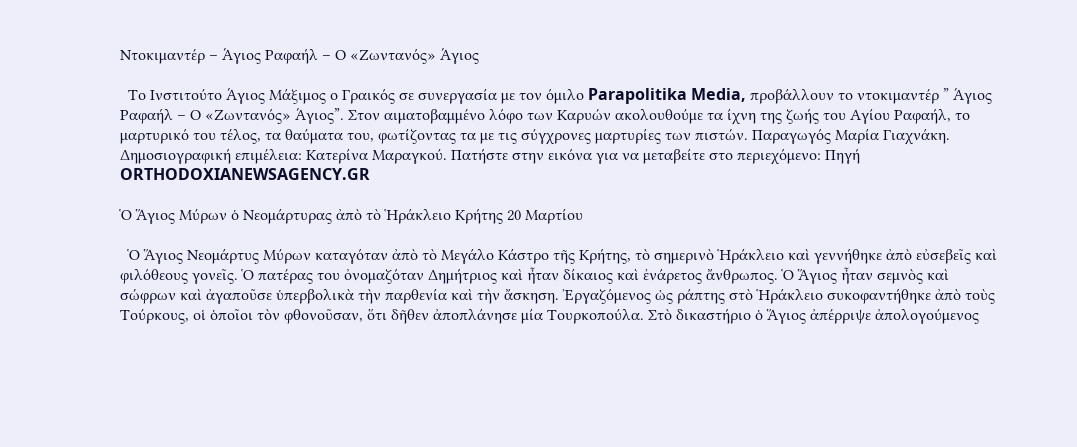Ντοκιμαντέρ – Άγιος Ραφαήλ – Ο «Ζωντανός» Άγιος

  Το Ινστιτούτο Άγιος Μάξιμος ο Γραικός σε συνεργασία με τον όμιλο Parapolitika Media, προβάλλουν το ντοκιμαντέρ ” Άγιος Ραφαήλ – Ο «Ζωντανός» Άγιος”. Στον αιματοβαμμένο λόφο των Καρυών ακολουθούμε τα ίχνη της ζωής του Αγίου Ραφαήλ, το μαρτυρικό του τέλος, τα θαύματα του, φωτίζοντας τα με τις σύγχρονες μαρτυρίες των πιστών. Παραγωγός Μαρία Γιαχνάκη. Δημοσιογραφική επιμέλεια: Κατερίνα Μαραγκού. Πατήστε στην εικόνα για να μεταβείτε στο περιεχόμενο: Πηγή  ORTHODOXIANEWSAGENCY.GR

Ὁ Ἅγιος Μύρων ὁ Νεομάρτυρας ἀπὸ τὸ Ἡράκλειο Κρήτης 20 Μαρτίου

  Ὁ Ἅγιος Νεομάρτυς Μύρων καταγόταν ἀπὸ τὸ Μεγάλο Κάστρο τῆς Κρήτης, τὸ σημερινὸ Ἡράκλειο καὶ γεννήθηκε ἀπὸ εὐσεβεῖς καὶ φιλόθεους γονεῖς. Ὁ πατέρας του ὀνομαζόταν Δημήτριος καὶ ἦταν δίκαιος καὶ ἐνάρετος ἄνθρωπος. Ὁ Ἅγιος ἦταν σεμνὸς καὶ σώφρων καὶ ἀγαποῦσε ὑπερβολικὰ τὴν παρθενία καὶ τὴν ἄσκηση. Ἐργαζόμενος ὡς ράπτης στὸ Ἡράκλειο συκοφαντήθηκε ἀπὸ τοὺς Τούρκους, οἱ ὁποῖοι τὸν φθονοῦσαν, ὅτι δῆθεν ἀποπλάνησε μία Τουρκοπούλα. Στὸ δικαστήριο ὁ Ἅγιος ἀπέρριψε ἀπολογούμενος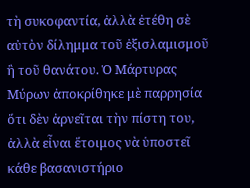τὴ συκοφαντία, ἀλλὰ ἐτέθη σὲ αὐτὸν δίλημμα τοῦ ἐξισλαμισμοῦ ἢ τοῦ θανάτου. Ὁ Μάρτυρας Μύρων ἀποκρίθηκε μὲ παρρησία ὅτι δὲν ἀρνεῖται τὴν πίστη του, ἀλλὰ εἶναι ἕτοιμος νὰ ὑποστεῖ κάθε βασανιστήριο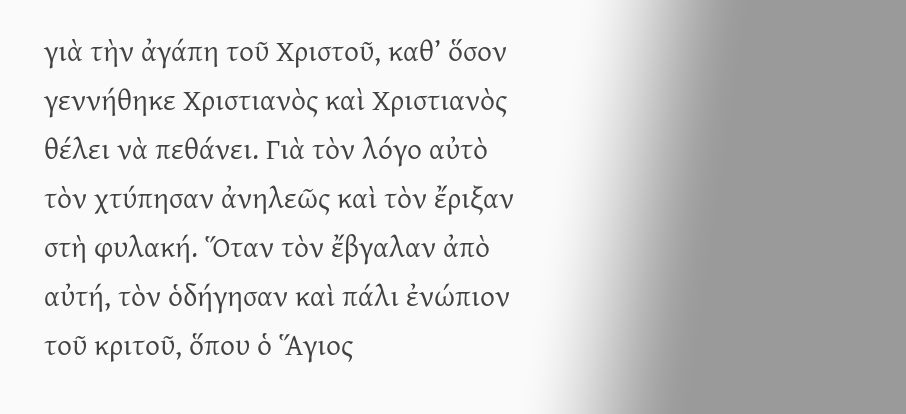γιὰ τὴν ἀγάπη τοῦ Χριστοῦ, καθ’ ὅσον γεννήθηκε Χριστιανὸς καὶ Χριστιανὸς θέλει νὰ πεθάνει. Γιὰ τὸν λόγο αὐτὸ τὸν χτύπησαν ἀνηλεῶς καὶ τὸν ἔριξαν στὴ φυλακή. Ὅταν τὸν ἔβγαλαν ἀπὸ αὐτή, τὸν ὁδήγησαν καὶ πάλι ἐνώπιον τοῦ κριτοῦ, ὅπου ὁ Ἅγιος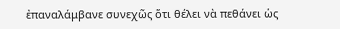ἐπαναλάμβανε συνεχῶς ὅτι θέλει νὰ πεθάνει ὡς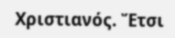Χριστιανός. Ἔτσι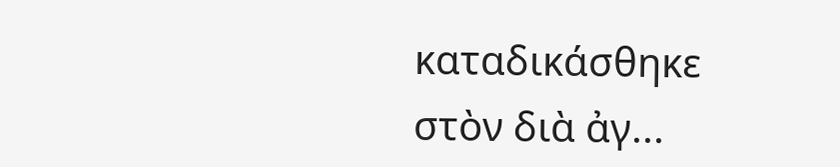καταδικάσθηκε στὸν διὰ ἀγ...